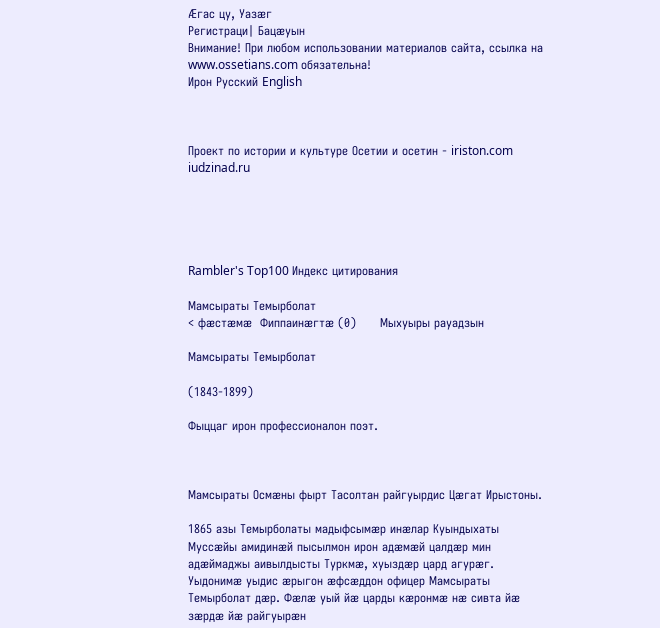Æгас цу, Уазæг
Регистраци| Бацæуын
Внимание! При любом использовании материалов сайта, ссылка на www.ossetians.com обязательна!
Ирон Русский English



Проект по истории и культуре Осетии и осетин - iriston.com iudzinad.ru





Rambler's Top100 Индекс цитирования

Мамсыраты Темырболат
< фæстæмæ  Фиппаинæгтæ (0)      Мыхуыры рауадзын

Мамсыраты Темырболат

(1843-1899)

Фыццаг ирон профессионалон поэт.



Мамсыраты Осмæны фырт Тасолтан райгуырдис Цæгат Ирыстоны.

1865 азы Темырболаты мадыфсымæр инæлар Куындыхаты Муссæйы амидинæй пысылмон ирон адæмæй цалдæр мин адæймаджы аивылдысты Туркмæ, хуыздæр цард агурæг. Уыдонимæ уыдис æрыгон æфсæддон офицер Мамсыраты Темырболат дæр. Фæлæ уый йæ царды кæронмæ нæ сивта йæ зæрдæ йæ райгуырæн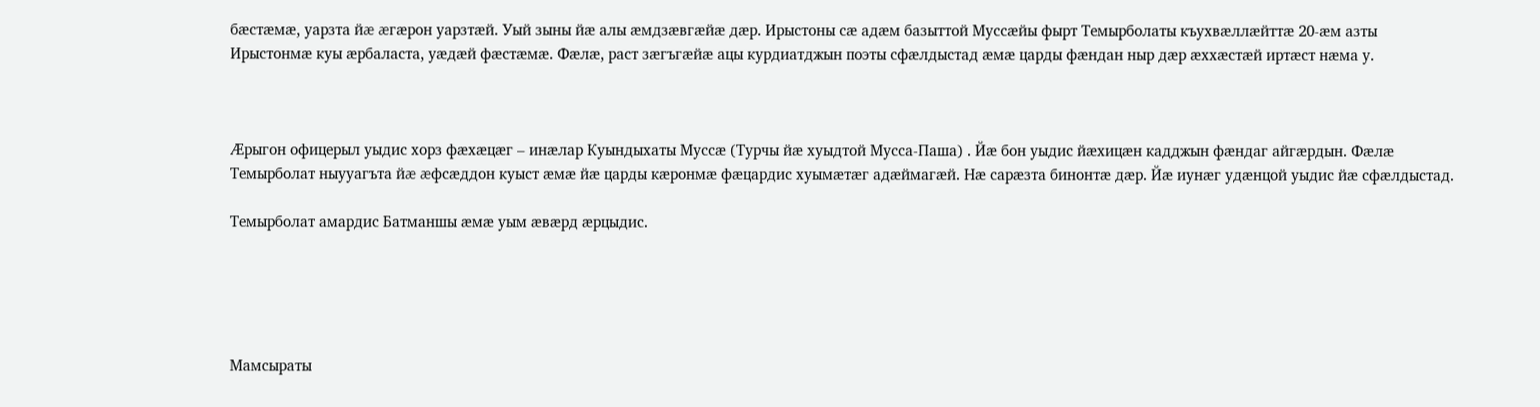бæстæмæ, уарзта йæ æгæрон уарзтæй. Уый зыны йæ алы æмдзæвгæйæ дæр. Ирыстоны сæ адæм базыттой Муссæйы фырт Темырболаты къухвæллæйттæ 20-æм азты Ирыстонмæ куы æрбаласта, уæдæй фæстæмæ. Фæлæ, раст зæгъгæйæ ацы курдиатджын поэты сфæлдыстад æмæ царды фæндан ныр дæр æххæстæй иртæст нæма у.



Æрыгон офицерыл уыдис хорз фæхæцæг – инæлар Куындыхаты Муссæ (Турчы йæ хуыдтой Мусса-Паша) . Йæ бон уыдис йæхицæн кадджын фæндаг айгæрдын. Фæлæ Темырболат ныууагъта йæ æфсæддон куыст æмæ йæ царды кæронмæ фæцардис хуымæтæг адæймагæй. Нæ сарæзта бинонтæ дæр. Йæ иунæг удæнцой уыдис йæ сфæлдыстад.

Темырболат амардис Батманшы æмæ уым æвæрд æрцыдис.





Мамсыраты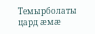Темырболаты цард æмæ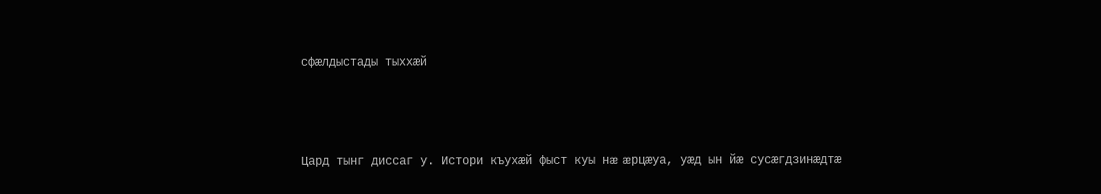сфæлдыстады тыххæй



Цард тынг диссаг у. Истори къухæй фыст куы нæ æрцæуа, уæд ын йæ сусæгдзинæдтæ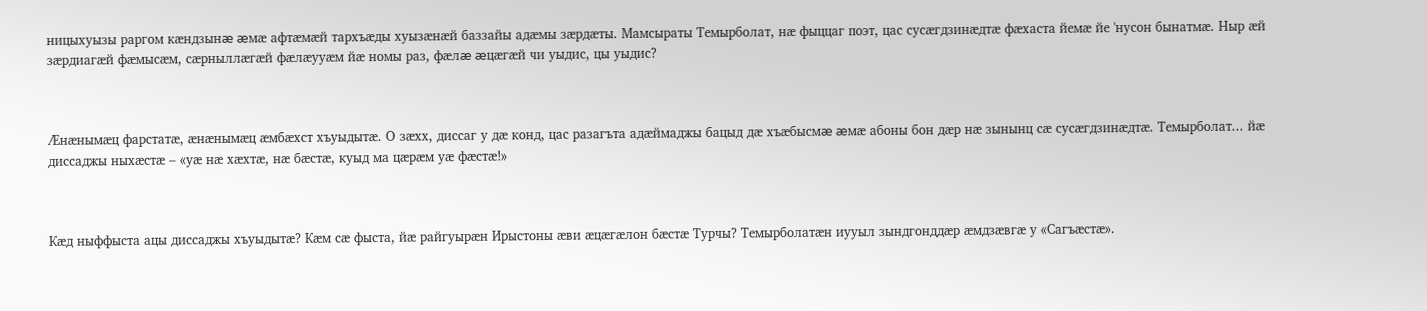ницыхуызы раргом кæндзынæ æмæ афтæмæй тархъæды хуызæнæй баззайы адæмы зæрдæты. Мамсыраты Темырболат, нæ фыццаг поэт, цас сусæгдзинæдтæ фæхаста йемæ йе 'нусон бынатмæ. Ныр æй зæрдиагæй фæмысæм, сæрныллæгæй фæлæууæм йæ номы раз, фæлæ æцæгæй чи уыдис, цы уыдис?



Æнæнымæц фарстатæ, æнæнымæц æмбæхст хъуыдытæ. О зæхх, диссаг у дæ конд, цас разагъта адæймаджы бацыд дæ хъæбысмæ æмæ абоны бон дæр нæ зынынц сæ сусæгдзинæдтæ. Темырболат... йæ диссаджы ныхæстæ – «уæ нæ хæхтæ, нæ бæстæ, куыд ма цæрæм уæ фæстæ!»



Кæд ныффыста ацы диссаджы хъуыдытæ? Кæм сæ фыста, йæ райгуырæн Ирыстоны æви æцæгæлон бæстæ Турчы? Темырболатæн иууыл зындгонддæр æмдзæвгæ у «Сагъæстæ».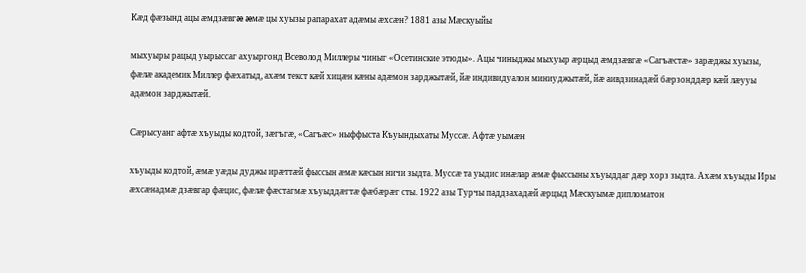Кæд фæзынд ацы æмдзæвгæ æмæ цы хуызы рапарахат адæмы æхсæн? 1881 азы Мæскуыйы

мыхуыры рацыд уырыссаг ахуыргонд Всеволод Миллеры чиныг «Осетинские этюды». Ацы чиныджы мыхуыр æрцыд æмдзæвгæ «Сагъæстæ» зарæджы хуызы, фæлæ академик Миллер фæхатыд, ахæм текст кæй хицæн кæны адæмон зарджытæй, йæ индивидуалон миниуджытæй, йæ аивдзинадæй бæрзонддæр кæй лæууы адæмон зарджытæй.

Сæрысуанг афтæ хъуыды кодтой, зæгъгæ, «Сагъæс» ныффыста Къуындыхаты Муссæ. Афтæ уымæн

хъуыды кодтой, æмæ уæды дуджы ирæттæй фыссын æмæ кæсын ничи зыдта. Муссæ та уыдис инæлар æмæ фыссыны хъуыддаг дæр хорз зыдта. Ахæм хъуыды Иры æхсæнадмæ дзæвгар фæцис, фæлæ фæстагмæ хъуыддæгтæ фæбæрæг сты. 1922 азы Турчы паддзахадæй æрцыд Мæскуымæ дипломатон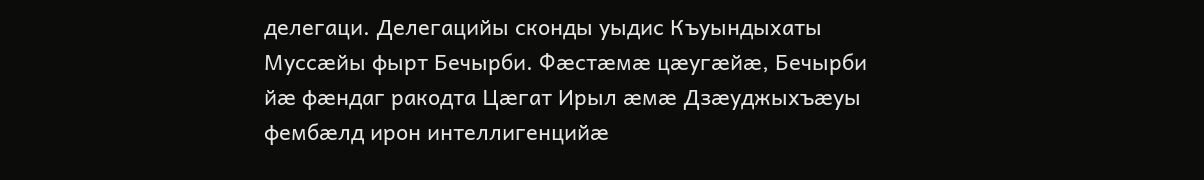делегаци. Делегацийы сконды уыдис Къуындыхаты Муссæйы фырт Бечырби. Фæстæмæ цæугæйæ, Бечырби йæ фæндаг ракодта Цæгат Ирыл æмæ Дзæуджыхъæуы фембæлд ирон интеллигенцийæ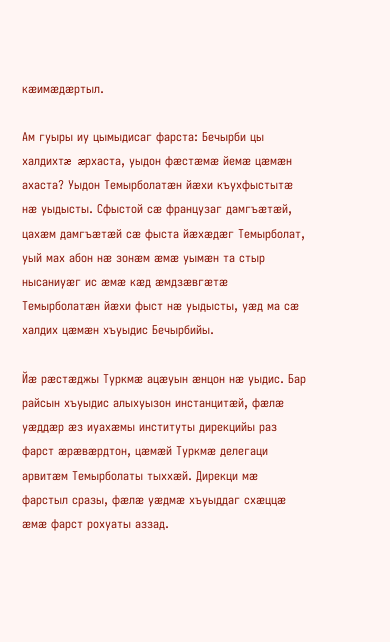кæимæдæртыл.

Ам гуыры иу цымыдисаг фарста: Бечырби цы халдихтæ æрхаста, уыдон фæстæмæ йемæ цæмæн ахаста? Уыдон Темырболатæн йæхи къухфыстытæ нæ уыдысты. Сфыстой сæ французаг дамгъæтæй, цахæм дамгъæтæй сæ фыста йæхæдæг Темырболат, уый мах абон нæ зонæм æмæ уымæн та стыр нысаниуæг ис æмæ кæд æмдзæвгæтæ Темырболатæн йæхи фыст нæ уыдысты, уæд ма сæ халдих цæмæн хъуыдис Бечырбийы.

Йæ рæстæджы Туркмæ ацæуын æнцон нæ уыдис. Бар райсын хъуыдис алыхуызон инстанцитæй, фæлæ уæддæр æз иуахæмы институты дирекцийы раз фарст æрæвæрдтон, цæмæй Туркмæ делегаци арвитæм Темырболаты тыххæй. Дирекци мæ фарстыл сразы, фæлæ уæдмæ хъуыддаг схæццæ æмæ фарст рохуаты аззад.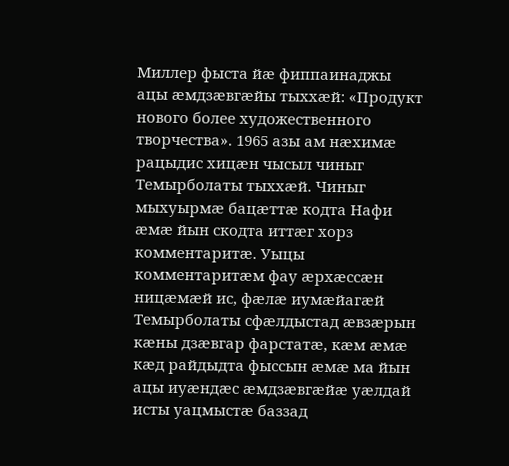Миллер фыста йæ фиппаинаджы ацы æмдзæвгæйы тыххæй: «Продукт нового более художественного творчества». 1965 азы ам нæхимæ рацыдис хицæн чысыл чиныг Темырболаты тыххæй. Чиныг мыхуырмæ бацæттæ кодта Нафи æмæ йын скодта иттæг хорз комментаритæ. Уыцы комментаритæм фау æрхæссæн ницæмæй ис, фæлæ иумæйагæй Темырболаты сфæлдыстад æвзæрын кæны дзæвгар фарстатæ, кæм æмæ кæд райдыдта фыссын æмæ ма йын ацы иуæндæс æмдзæвгæйæ уæлдай исты уацмыстæ баззад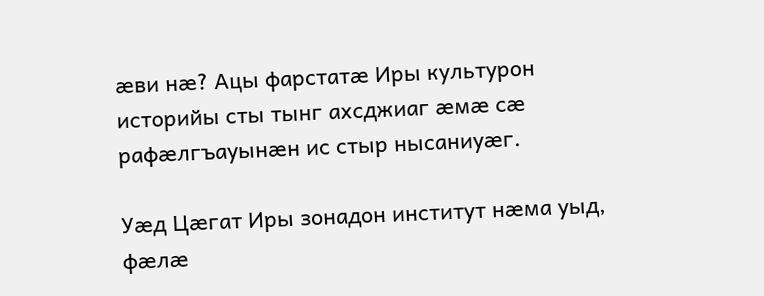æви нæ? Ацы фарстатæ Иры культурон историйы сты тынг ахсджиаг æмæ сæ рафæлгъауынæн ис стыр нысаниуæг.

Уæд Цæгат Иры зонадон институт нæма уыд, фæлæ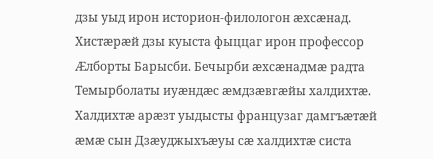дзы уыд ирон историон-филологон æхсæнад. Хистæрæй дзы куыста фыццаг ирон профессор Æлборты Барысби. Бечырби æхсæнадмæ радта Темырболаты иуæндæс æмдзæвгæйы халдихтæ. Халдихтæ арæзт уыдысты французаг дамгъæтæй æмæ сын Дзæуджыхъæуы сæ халдихтæ систа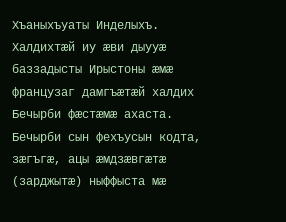Хъаныхъуаты Инделыхъ. Халдихтæй иу æви дыууæ баззадысты Ирыстоны æмæ французаг дамгъæтæй халдих Бечырби фæстæмæ ахаста. Бечырби сын фехъусын кодта, зæгъгæ, ацы æмдзæвгæтæ (зарджытæ) ныффыста мæ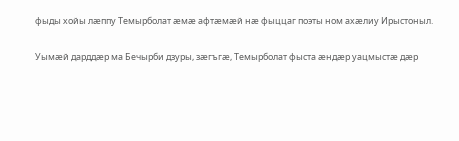фыды хойы лæппу Темырболат æмæ афтæмæй нæ фыццаг поэты ном ахæлиу Ирыстоныл.

Уымæй дарддæр ма Бечырби дзуры, зæгъгæ, Темырболат фыста æндæр уацмыстæ дæр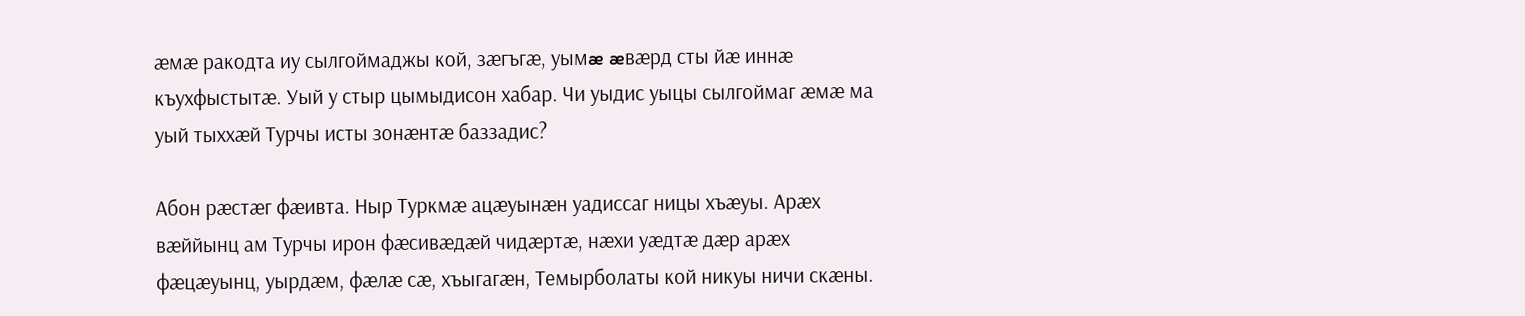æмæ ракодта иу сылгоймаджы кой, зæгъгæ, уымæ æвæрд сты йæ иннæ къухфыстытæ. Уый у стыр цымыдисон хабар. Чи уыдис уыцы сылгоймаг æмæ ма уый тыххæй Турчы исты зонæнтæ баззадис?

Абон рæстæг фæивта. Ныр Туркмæ ацæуынæн уадиссаг ницы хъæуы. Арæх вæййынц ам Турчы ирон фæсивæдæй чидæртæ, нæхи уæдтæ дæр арæх фæцæуынц, уырдæм, фæлæ сæ, хъыгагæн, Темырболаты кой никуы ничи скæны.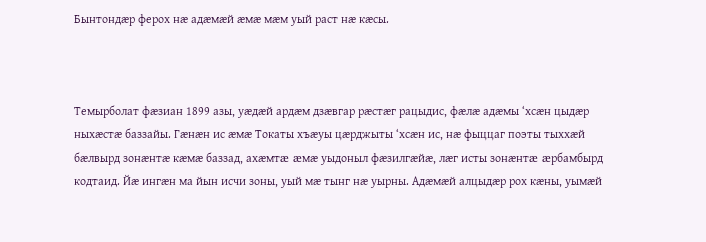Бынтондæр ферох нæ адæмæй æмæ мæм уый раст нæ кæсы.



Темырболат фæзиан 1899 азы, уæдæй ардæм дзæвгар рæстæг рацыдис, фæлæ адæмы ‘хсæн цыдæр ныхæстæ баззайы. Гæнæн ис æмæ Токаты хъæуы цæрджыты ‘хсæн ис, нæ фыццаг поэты тыххæй бæлвырд зонæнтæ кæмæ баззад, ахæмтæ æмæ уыдоныл фæзилгæйæ, лæг исты зонæнтæ æрбамбырд кодтаид. Йæ ингæн ма йын исчи зоны, уый мæ тынг нæ уырны. Адæмæй алцыдæр рох кæны, уымæй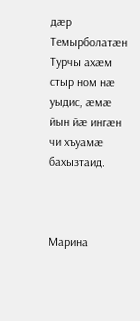дæр Темырболатæн Турчы ахæм стыр ном нæ уыдис, æмæ йын йæ ингæн чи хъуамæ бахызтаид.



Марина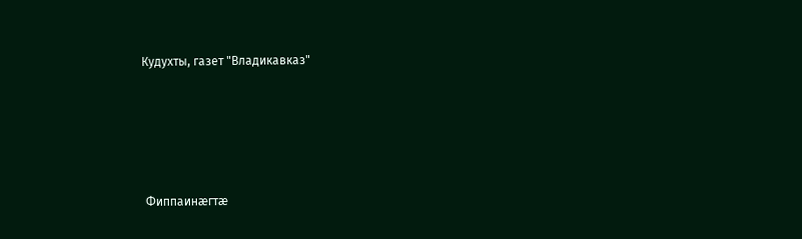Кудухты, газет "Владикавказ"





 Фиппаинæгтæ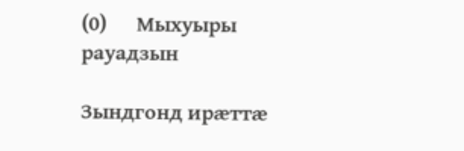(0)      Мыхуыры рауадзын

Зындгонд ирæттæ